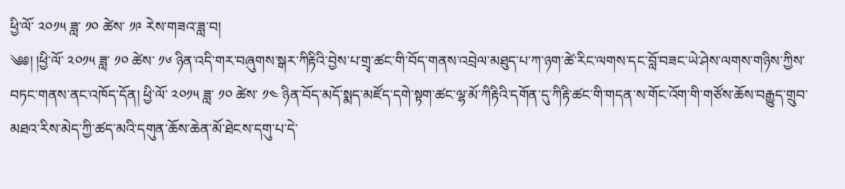ཕྱི་ལོ་ ༢༠༡༥ ཟླ་ ༡༠ ཚེས་ ༡༩ རེས་གཟའ་ཟླ་བ།
༄༅། །ཕྱི་ལོ་ ༢༠༡༥ ཟླ་ ༡༠ ཚེས་ ༡༦ ཉིན་འདི་གར་བཞུགས་སྒར་ཀིརྟིའི་བྱེས་པ་གྲྭ་ཚང་གི་བོད་གནས་འབྲེལ་མཐུད་པ་ཀ་ཉག་ཚེ་རིང་ལགས་དང་བློ་བཟང་ཡེ་ཤེས་ལགས་གཉིས་ཀྱིས་བཏང་གནས་ནང་འཁོད་དོན། ཕྱི་ལོ་ ༢༠༡༥ ཟླ་ ༡༠ ཚེས་ ༡༤ ཉིན་བོད་མདོ་སྨད་མཛོད་དགེ་སྟག་ཚང་ལྷ་མོ་ཀིརྟིའི་དགོན་དུ་ཀིརྟི་ཚང་གི་གདན་ས་གོང་འོག་གི་གཙོས་ཆོས་བརྒྱུད་གྲུབ་མཐའ་རིས་མེད་ཀྱི་ཚད་མའི་དགུན་ཆོས་ཆེན་མོ་ཐེངས་དགུ་པ་དེ་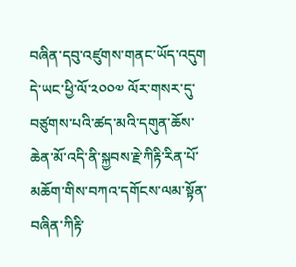བཞིན་དབུ་འཛུགས་གནང་ཡོད་འདུག
དེ་ཡང་ཕྱི་ལོ་༢༠༠༧ ལོར་གསར་དུ་བཙུགས་པའི་ཚད་མའི་དགུན་ཆོས་ཆེན་མོ་འདི་ནི་སྐྱབས་རྗེ་ཀིརྟི་རིན་པོ་མཆོག་གིས་བཀའ་དགོངས་ལམ་སྟོན་བཞིན་ཀིརྟི་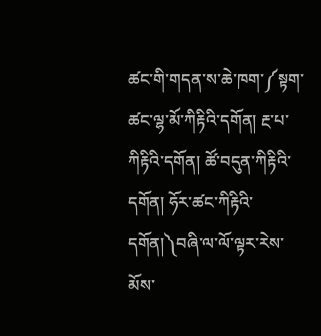ཚང་གི་གདན་ས་ཆེ་ཁག་༼སྟག་ཚང་ལྷ་མོ་ཀིརྟིའི་དགོན། རྔ་པ་ཀིརྟིའི་དགོན། ཚོ་བདུན་ཀིརྟིའི་དགོན། ཧོར་ཚང་ཀིརྟིའི་དགོན།༽བཞི་ལ་ལོ་ལྟར་རེས་མོས་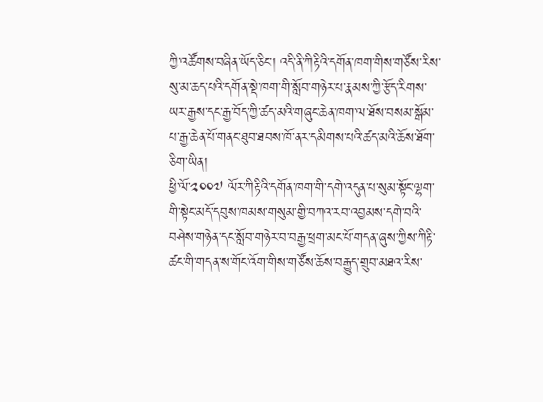ཀྱི་འཚོགས་བཞིན་ཡོད་ཅིང་། འདི་ནི་ཀིརྟིའི་དགོན་ཁག་གིས་གཙོས་རིས་སུ་མ་ཆད་པའི་དགོན་སྡེ་ཁག་གི་སློབ་གཉེར་པ་རྣམས་ཀྱི་རྩོད་རིགས་ཡར་རྒྱས་དང་རྒྱ་བོད་ཀྱི་ཚད་མའི་གཞུང་ཆེན་ཁག་ལ་ཐོས་བསམ་སྒོམ་པ་རྒྱ་ཆེན་པོ་གནང་ཐུབ་ཐབས་ཁོ་ནར་དམིགས་པའི་ཚད་མའི་ཆོས་ཐོག་ཅིག་ཡིན།
ཕྱི་ལོ་༢༠༠༧ ལོར་ཀིརྟིའི་དགོན་ཁག་གི་དགེ་འདུན་པ་སུམ་སྟོང་ལྷག་གི་སྟེང་མདོ་དབུས་ཁམས་གསུམ་གྱི་བཀའ་རབ་འབྱམས་དགེ་བའི་བཤེས་གཉེན་དང་སློབ་གཉེར་བ་བརྒྱ་ཕྲག་མང་པོ་གདན་ཞུས་ཀྱིས་ཀིརྟི་ཚང་གི་གདན་ས་གོང་འོག་གིས་གཙོས་ཆོས་བརྒྱུད་གྲུབ་མཐའ་རིས་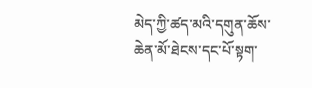མེད་ཀྱི་ཚད་མའི་དགུན་ཆོས་ཆེན་མོ་ཐེངས་དང་པོ་སྟག་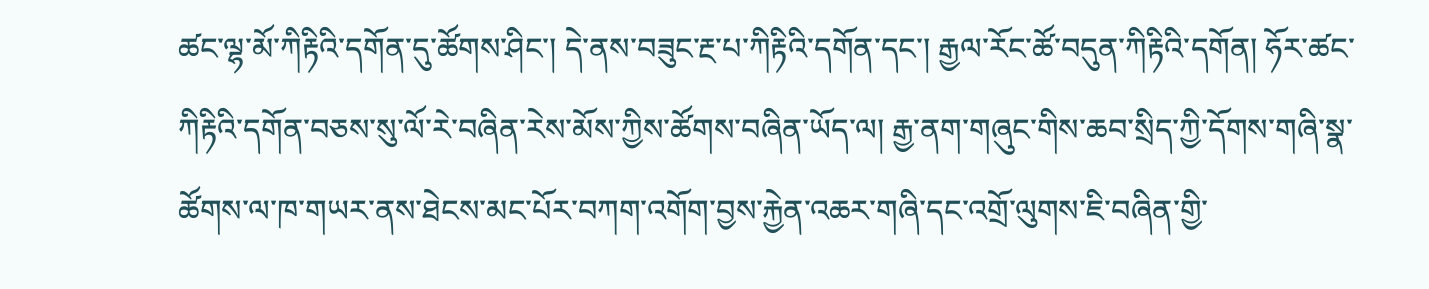ཚང་ལྷ་མོ་ཀིརྟིའི་དགོན་དུ་ཚོགས་ཤིང་། དེ་ནས་བཟུང་རྔ་པ་ཀིརྟིའི་དགོན་དང་། རྒྱལ་རོང་ཚོ་བདུན་ཀིརྟིའི་དགོན། ཧོར་ཚང་ཀིརྟིའི་དགོན་བཅས་སུ་ལོ་རེ་བཞིན་རེས་མོས་ཀྱིས་ཚོགས་བཞིན་ཡོད་ལ། རྒྱ་ནག་གཞུང་གིས་ཆབ་སྲིད་ཀྱི་དོགས་གཞི་སྣ་ཚོགས་ལ་ཁ་གཡར་ནས་ཐེངས་མང་པོར་བཀག་འགོག་བྱས་རྐྱེན་འཆར་གཞི་དང་འགྲོ་ལུགས་ཇི་བཞིན་གྱི་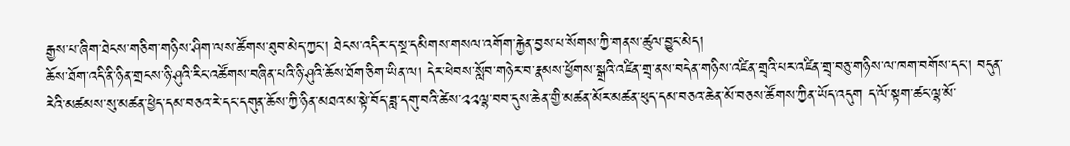རྒྱས་པ་ཞིག་ཐེངས་གཅིག་གཉིས་ཤིག་ལས་ཚོགས་ཐུབ་མེད་ཀྱང་། ཐེངས་འདིར་ད་སྔ་དམིགས་གསལ་འགོག་རྐྱེན་བྱས་པ་སོགས་ཀྱི་གནས་ཚུལ་བྱུང་མེད།
ཆོས་ཐོག་འདི་ནི་ཉིན་གྲངས་ཉི་ཤུའི་རིང་འཚོགས་བཞིན་པའི་ཉི་ཤུའི་ཆོས་ཐོག་ཅིག་ཡིན་ལ། དེར་ཕེབས་སློབ་གཉེར་བ་རྣམས་ཕྱོགས་སྒྲའི་འཛིན་གྲྭ་ནས་བདེན་གཉིས་འཛིན་གྲྭའི་པར་འཛིན་གྲྭ་བཅུ་གཉིས་ལ་ཁག་བགོས་དང་། བདུན་རེའི་མཚམས་སུ་མཚན་ཕྱེད་དམ་བཅའ་རེ་དང་དགུན་ཆོས་ཀྱི་ཉིན་མཐའ་མ་སྟེ་བོད་ཟླ་དགུ་བའི་ཚེས་༢༢ལྷ་བབ་དུས་ཆེན་གྱི་མཚན་མོར་མཚན་ཕུད་དམ་བཅའ་ཆེན་མོ་བཅས་ཚོགས་ཀྱིན་ཡོད་འདུག ད་ལོ་སྟག་ཚང་ལྷ་མོ་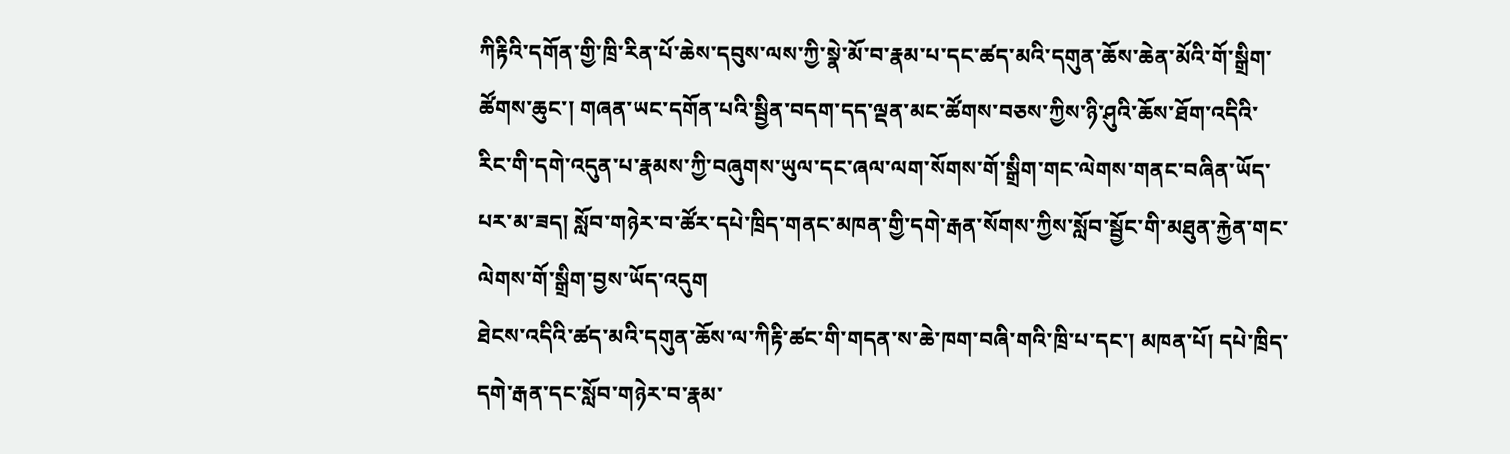ཀིརྟིའི་དགོན་གྱི་ཁྲི་རིན་པོ་ཆེས་དབུས་ལས་ཀྱི་སྣེ་མོ་བ་རྣམ་པ་དང་ཚད་མའི་དགུན་ཆོས་ཆེན་མོའི་གོ་སྒྲིག་ཚོགས་ཆུང་། གཞན་ཡང་དགོན་པའི་སྦྱིན་བདག་དད་ལྡན་མང་ཚོགས་བཅས་ཀྱིས་ཉི་ཤུའི་ཆོས་ཐོག་འདིའི་རིང་གི་དགེ་འདུན་པ་རྣམས་ཀྱི་བཞུགས་ཡུལ་དང་ཞལ་ལག་སོགས་གོ་སྒྲིག་གང་ལེགས་གནང་བཞིན་ཡོད་པར་མ་ཟད། སློབ་གཉེར་བ་ཚོར་དཔེ་ཁྲིད་གནང་མཁན་གྱི་དགེ་རྒན་སོགས་ཀྱིས་སློབ་སྦྱོང་གི་མཐུན་རྐྱེན་གང་ལེགས་གོ་སྒྲིག་བྱས་ཡོད་འདུག
ཐེངས་འདིའི་ཚད་མའི་དགུན་ཆོས་ལ་ཀིརྟི་ཚང་གི་གདན་ས་ཆེ་ཁག་བཞི་གའི་ཁྲི་པ་དང་། མཁན་པོ། དཔེ་ཁྲིད་དགེ་རྒན་དང་སློབ་གཉེར་བ་རྣམ་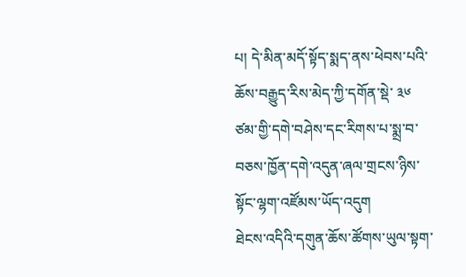པ། དེ་མིན་མདོ་སྟོད་སྨད་ནས་ཕེབས་པའི་ཆོས་བརྒྱུད་རིས་མེད་ཀྱི་དགོན་སྡེ་ ༣༦ ཙམ་གྱི་དགེ་བཤེས་དང་རིགས་པ་སྨྲ་བ་བཅས་ཁྱོན་དགེ་འདུན་ཞལ་གྲངས་ཉིས་སྟོང་ལྷག་འཛོམས་ཡོད་འདུག
ཐེངས་འདིའི་དགུན་ཆོས་ཚོགས་ཡུལ་སྟག་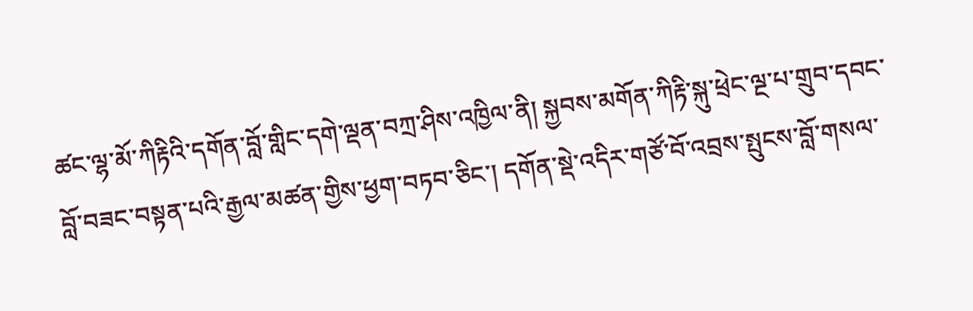ཚང་ལྷ་མོ་ཀིརྟིའི་དགོན་བློ་གླིང་དགེ་ལྡན་བཀྲ་ཤིས་འཁྱིལ་ནི། སྐྱབས་མགོན་ཀིརྟི་སྐུ་ཕྲེང་ལྔ་པ་གྲུབ་དབང་བློ་བཟང་བསྟན་པའི་རྒྱལ་མཚན་གྱིས་ཕྱག་བཏབ་ཅིང་། དགོན་སྡེ་འདིར་གཙོ་བོ་འབྲས་སྤུངས་བློ་གསལ་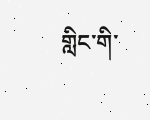གླིང་གི་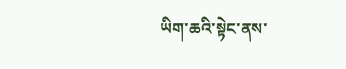ཡིག་ཆའི་སྟེང་ནས་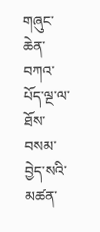གཞུང་ཆེན་བཀའ་པོད་ལྔ་ལ་ཐོས་བསམ་བྱེད་སའི་མཚན་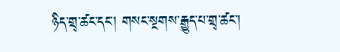ཉིད་གྲྭ་ཚང་དང་། གསང་སྔགས་རྒྱུད་པ་གྲྭ་ཚང་།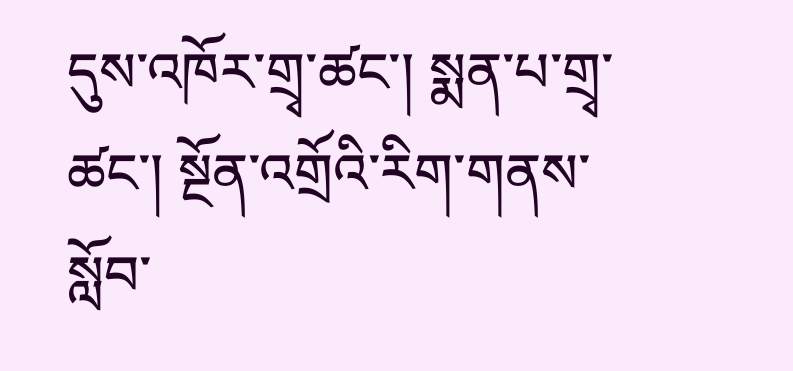དུས་འཁོར་གྲྭ་ཚང་། སྨན་པ་གྲྭ་ཚང་། སྔོན་འགྲོའི་རིག་གནས་སློབ་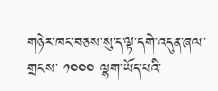གཉེར་ཁང་བཅས་སུ་ད་ལྟ་དགེ་འདུན་ཞལ་གྲངས་ ༡༠༠༠ ལྷག་ཡོད་པའི་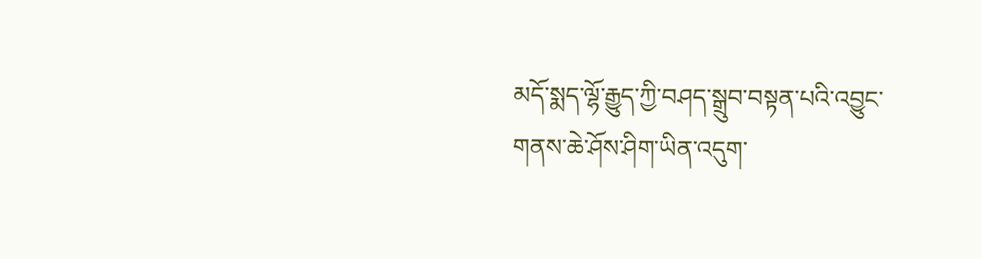མདོ་སྨད་ལྷོ་རྒྱུད་ཀྱི་བཤད་སྒྲུབ་བསྟན་པའི་འབྱུང་གནས་ཆེ་ཤོས་ཤིག་ཡིན་འདུག་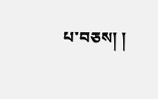པ་བཅས། །